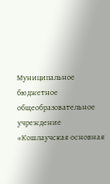Муниципальное бюджетное общеобразовательное учреждение «Кошлаучская основная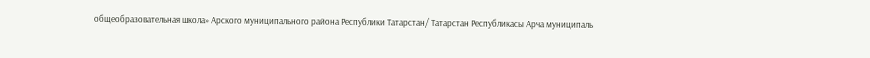общеобразовательная школа» Арского муниципального района Республики Татарстан/ Татарстан Республикасы Арча муниципаль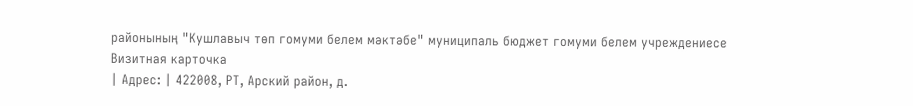районының "Кушлавыч төп гомуми белем мәктәбе" муниципаль бюджет гомуми белем учреждениесе
Визитная карточка
| Адрес: | 422008, РТ, Арский район, д.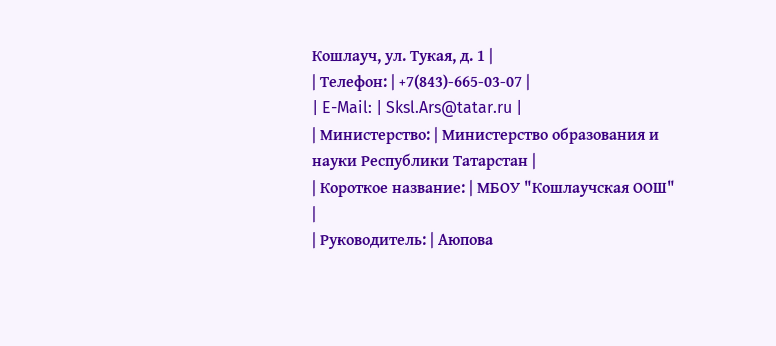Кошлауч, ул. Тукая, д. 1 |
| Телефон: | +7(843)-665-03-07 |
| E-Mail: | Sksl.Ars@tatar.ru |
| Министерство: | Министерство образования и науки Республики Татарстан |
| Короткое название: | МБОУ "Кошлаучская ООШ" |
| Руководитель: | Аюпова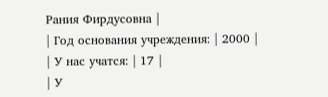Рания Фирдусовна |
| Год основания учреждения: | 2000 |
| У нас учатся: | 17 |
| У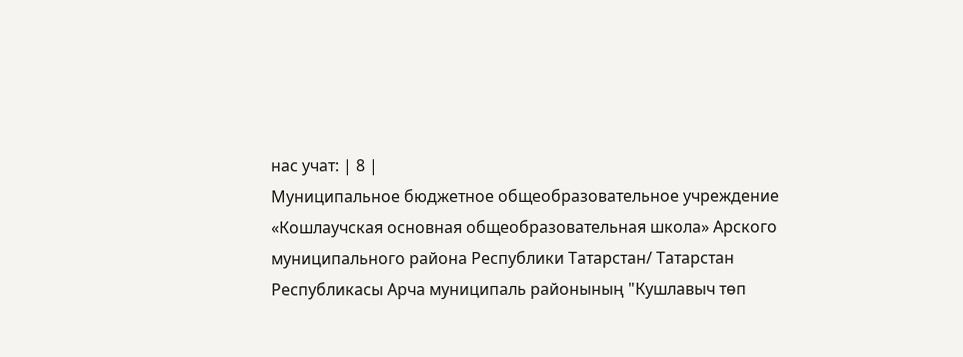нас учат: | 8 |
Муниципальное бюджетное общеобразовательное учреждение «Кошлаучская основная общеобразовательная школа» Арского муниципального района Республики Татарстан/ Татарстан Республикасы Арча муниципаль районының "Кушлавыч төп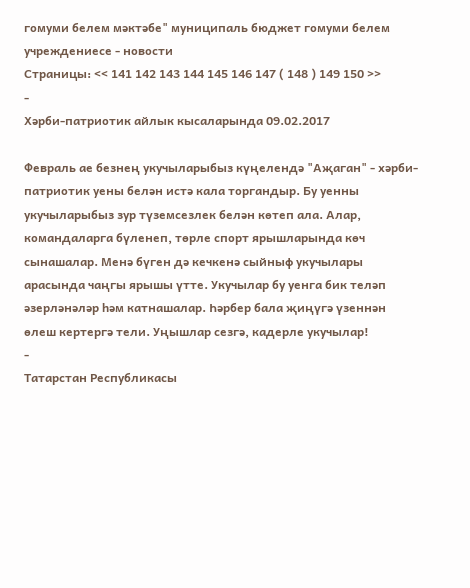гомуми белем мәктәбе" муниципаль бюджет гомуми белем учреждениесе - новости
Страницы: << 141 142 143 144 145 146 147 ( 148 ) 149 150 >>
-
Хәрби-патриотик айлык кысаларында 09.02.2017

Февраль ае безнең укучыларыбыз күңелендә "Аҗаган" - хәрби-патриотик уены белән истә кала торгандыр. Бу уенны укучыларыбыз зур түземсезлек белән көтеп ала. Алар, командаларга бүленеп, төрле спорт ярышларында көч сынашалар. Менә бүген дә кечкенә сыйныф укучылары арасында чаңгы ярышы үтте. Укучылар бу уенга бик теләп әзерләнәләр һәм катнашалар. Һәрбер бала җиңүгә үзеннән өлеш кертергә тели. Уңышлар сезгә, кадерле укучылар!
-
Татарстан Республикасы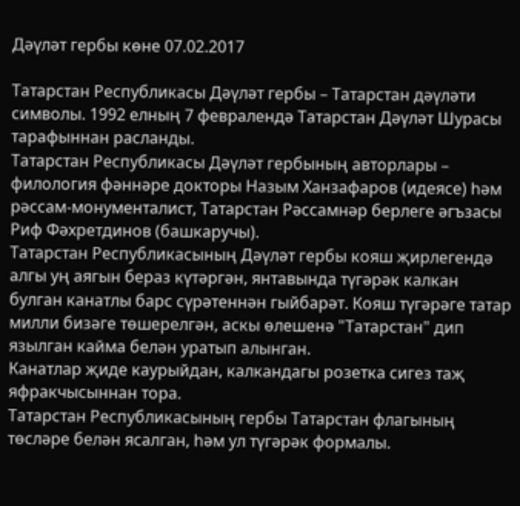Дәүләт гербы көне 07.02.2017

Татарстан Республикасы Дәүләт гербы – Татарстан дәүләти символы. 1992 елның 7 февралендә Татарстан Дәүләт Шурасы тарафыннан расланды.
Татарстан Республикасы Дәүләт гербының авторлары – филология фәннәре докторы Назым Ханзафаров (идеясе) һәм рәссам-монументалист, Татарстан Рәссамнәр берлеге әгъзасы Риф Фәхретдинов (башкаручы).
Татарстан Республикасының Дәүләт гербы кояш җирлегендә алгы уң аягын бераз күтәргән, янтавында түгәрәк калкан булган канатлы барс сүрәтеннән гыйбарәт. Кояш түгәрәге татар милли бизәге төшерелгән, аскы өлешенә "Татарстан" дип язылган кайма белән уратып алынган.
Канатлар җиде каурыйдан, калкандагы розетка сигез таҗ яфракчысыннан тора.
Татарстан Республикасының гербы Татарстан флагының төсләре белән ясалган, һәм ул түгәрәк формалы.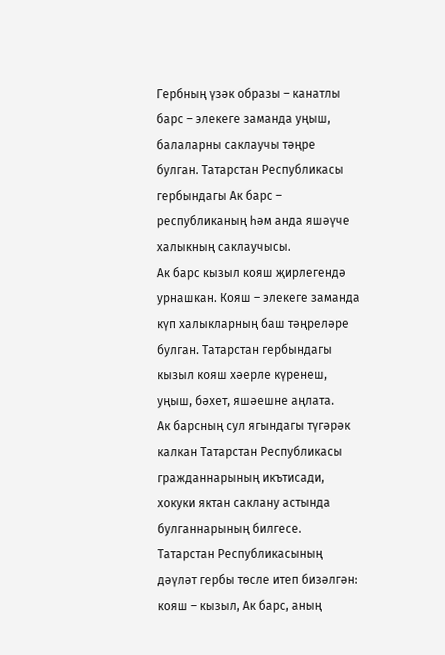Гербның үзәк образы – канатлы барс – элекеге заманда уңыш, балаларны саклаучы тәңре булган. Татарстан Республикасы гербындагы Ак барс – республиканың һәм анда яшәүче халыкның саклаучысы.
Ак барс кызыл кояш җирлегендә урнашкан. Кояш – элекеге заманда күп халыкларның баш тәңреләре булган. Татарстан гербындагы кызыл кояш хәерле күренеш, уңыш, бәхет, яшәешне аңлата.
Ак барсның сул ягындагы түгәрәк калкан Татарстан Республикасы гражданнарының икътисади, хокуки яктан саклану астында булганнарының билгесе.
Татарстан Республикасының дәүләт гербы төсле итеп бизәлгән: кояш – кызыл, Ак барс, аның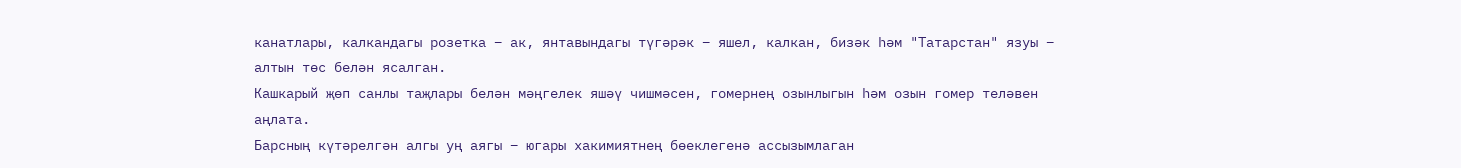канатлары, калкандагы розетка – ак, янтавындагы түгәрәк – яшел, калкан, бизәк һәм "Татарстан" язуы – алтын төс белән ясалган.
Кашкарый җөп санлы таҗлары белән мәңгелек яшәү чишмәсен, гомернең озынлыгын һәм озын гомер теләвен аңлата.
Барсның күтәрелгән алгы уң аягы – югары хакимиятнең бөеклегенә ассызымлаган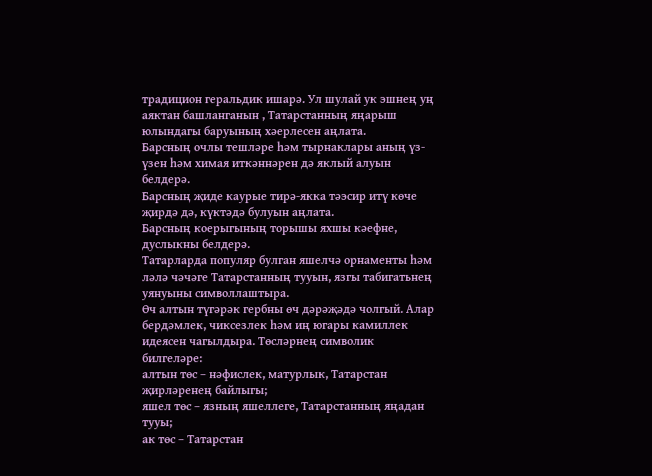традицион геральдик ишарә. Ул шулай ук эшнең уң аяктан башланганын , Татарстанның яңарыш юлындагы баруының хәерлесен аңлата.
Барсның очлы тешләре һәм тырнаклары аның үз-үзен һәм химая иткәннәрен дә яклый алуын белдерә.
Барсның җиде каурые тирә-якка тәэсир итү көче җирдә дә, күктәдә булуын аңлата.
Барсның коерыгының торышы яхшы кәефне, дуслыкны белдерә.
Татарларда популяр булган яшелчә орнаменты һәм ләлә чәчәге Татарстанның тууын, язгы табигатьнең уянуыны символлаштыра.
Өч алтын түгәрәк гербны өч дәрәҗәдә чолгый. Алар бердәмлек, чиксезлек һәм иң югары камиллек идеясен чагылдыра. Төсләрнең символик билгеләре:
алтын төс – нәфислек, матурлык, Татарстан җирләренең байлыгы;
яшел төс – язның яшеллеге, Татарстанның яңадан тууы;
ак төс – Татарстан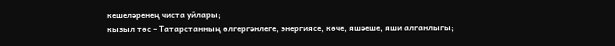кешеләренең чиста уйлары;
кызыл төс – Татарстанның өлгергәнлеге, энергиясе, көче, яшәеше, яши алганлыгы;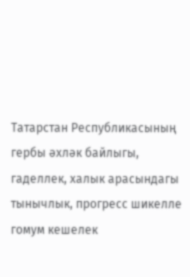Татарстан Республикасының гербы әхләк байлыгы, гаделлек, халык арасындагы тынычлык, прогресс шикелле гомум кешелек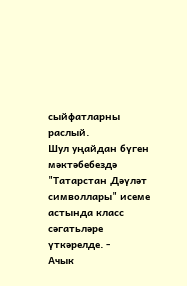сыйфатларны раслый.
Шул уңайдан бүген мәктәбебездә "Татарстан Дәүләт символлары" исеме астында класс сәгатьләре үткәрелде. -
Ачык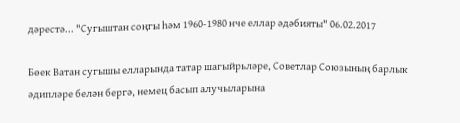дәрестә... "Сугыштан соңгы һәм 1960-1980 нче еллар әдәбияты" 06.02.2017

Бөек Ватан сугышы елларында татар шагыйрьләре, Советлар Союзының барлык әдипләре белән бергә, немец басып алучыларына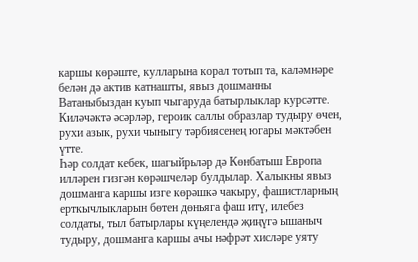каршы көрәште, кулларына корал тотып та, каләмнәре белән дә актив катнашты, явыз дошманны Ватаныбыздан куып чыгаруда батырлыклар курсәтте. Киләчәктә әсәрләр, героик саллы образлар тудыру өчен, рухи азык, рухи чыныгу тәрбиясенең югары мәктәбен үтте.
Һәp солдат кебек, шагыйрьләр дә Көнбатыш Европа илләрен гизгән көрәшчеләр булдылар. Халыкны явыз дошманга каршы изге көрәшкә чакыру, фашистларның ерткычлыкларын бөтен дөньяга фаш итү, илебез солдаты, тыл батырлары күңелендә җиңүгә ышаныч тудыру, дошманга каршы ачы нәфрәт хисләре уяту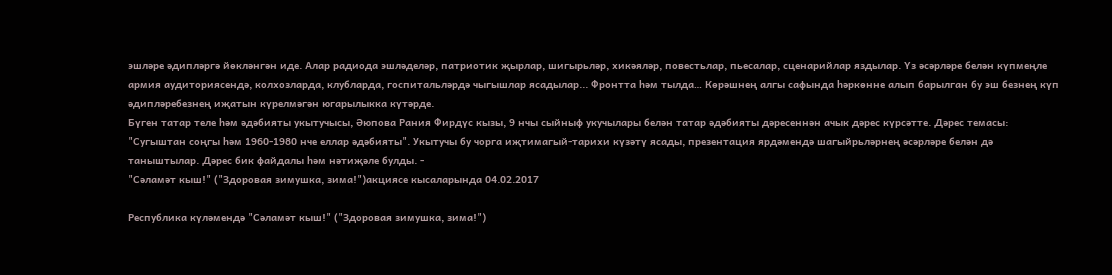эшләре әдипләргә йөкләнгән иде. Алар радиода эшләделәр, патриотик җырлар, шигырьләр, хикәяләр, повестьлар, пьесалар, сценарийлар яздылар. Үз әсәрләре белән күпмеңле армия аудиториясендә, колхозларда, клубларда, госпитальләрдә чыгышлар ясадылар... Фронтта hәм тылда… Көрәшнең алгы сафында hәркөнне алып барылган бу эш безнең күп әдипләребезнең иҗатын күрелмәгән югарылыкка күтәрде.
Бүген татар теле һәм әдәбияты укытучысы, Әюпова Рания Фирдүс кызы, 9 нчы сыйныф укучылары белән татар әдәбияты дәресеннән ачык дәрес күрсәтте. Дәрес темасы: "Сугыштан соңгы һәм 1960-1980 нче еллар әдәбияты". Укытучы бу чорга иҗтимагый-тарихи күзәтү ясады, презентация ярдәмендә шагыйрьләрнең әсәрләре белән дә таныштылар. Дәрес бик файдалы һәм нәтиҗәле булды. -
"Сәламәт кыш!" ("Здоровая зимушка, зима!")акциясе кысаларында 04.02.2017

Республика күләмендә "Сәламәт кыш!" ("Здоровая зимушка, зима!")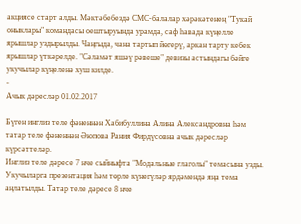акциясе старт алды. Мәктәбебездә СМС-балалар хәрәкәтенең "Тукай оныклары" командасы оештыруында урамда, саф һавада күңелле ярышлар уздырылды. Чаңгыда, чана тартып йөгерү, аркан тарту кебек ярышлар үткәрелде. "Сәламәт яшәү рәвеше" девизы астындагы бәйге укучылар күңеленә хуш килде.
-
Ачык дәресләр 01.02.2017

Бүген инглиз теле фәненнән Хабибуллина Алина Александровна һәм татар теле фәненнән Әюпова Рания Фирдүсовна ачык дәресләр күрсәттеләр.
Инглиз теле дәресе 7 нче сыйныфта "Модальные глаголы" темасына узды. Укучыларга презентация һәм төрле күнегүләр ярдәмендә яңа тема аңлатылды. Татар теле дәресе 8 нче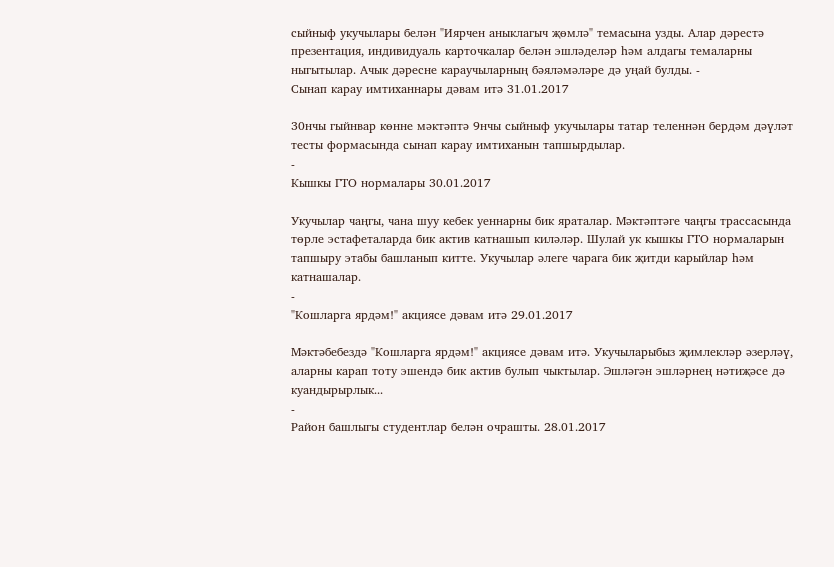сыйныф укучылары белән "Иярчен аныклагыч җөмлә" темасына узды. Алар дәрестә презентация, индивидуаль карточкалар белән эшләделәр һәм алдагы темаларны ныгытылар. Ачык дәресне караучыларның бәяләмәләре дә уңай булды. -
Сынап карау имтиханнары дәвам итә 31.01.2017

30нчы гыйнвар көнне мәктәптә 9нчы сыйныф укучылары татар теленнән бердәм дәүләт тесты формасында сынап карау имтиханын тапшырдылар.
-
Кышкы ГТО нормалары 30.01.2017

Укучылар чаңгы, чана шуу кебек уеннарны бик яраталар. Мәктәптәге чаңгы трассасында төрле эстафеталарда бик актив катнашып киләләр. Шулай ук кышкы ГТО нормаларын тапшыру этабы башланып китте. Укучылар әлеге чарага бик җитди карыйлар һәм катнашалар.
-
"Кошларга ярдәм!" акциясе дәвам итә 29.01.2017

Мәктәбебездә "Кошларга ярдәм!" акциясе дәвам итә. Укучыларыбыз җимлекләр әзерләү, аларны карап тоту эшендә бик актив булып чыктылар. Эшләгән эшләрнең нәтиҗәсе дә куандырырлык...
-
Район башлыгы студентлар белән очрашты. 28.01.2017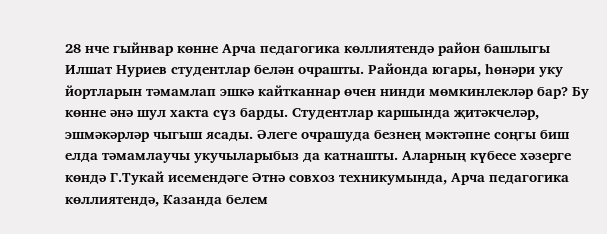28 нче гыйнвар көнне Арча педагогика көллиятендә район башлыгы Илшат Нуриев студентлар белән очрашты. Районда югары, һөнәри уку йортларын тәмамлап эшкә кайтканнар өчен нинди мөмкинлекләр бар? Бу көнне әнә шул хакта сүз барды. Студентлар каршында җитәкчеләр, эшмәкәрләр чыгыш ясады. Әлеге очрашуда безнең мәктәпне соңгы биш елда тәмамлаучы укучыларыбыз да катнашты. Аларның күбесе хәзерге көндә Г.Тукай исемендәге Әтнә совхоз техникумында, Арча педагогика көллиятендә, Казанда белем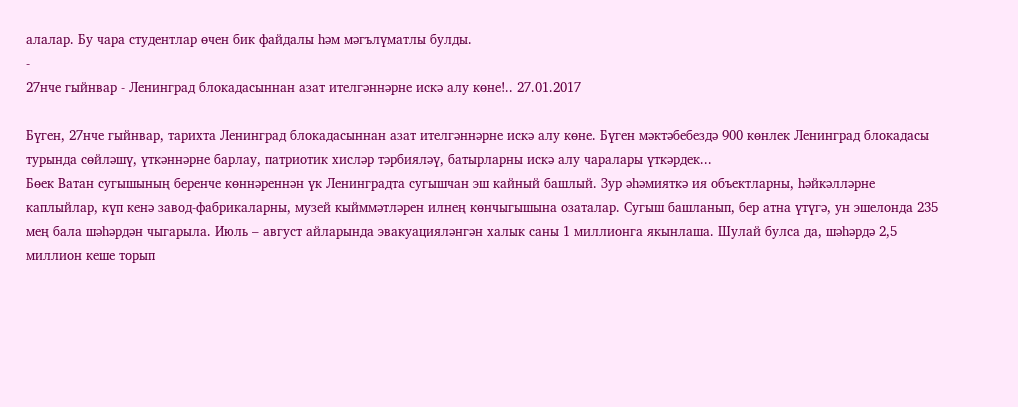алалар. Бу чара студентлар өчен бик файдалы һәм мәгълүматлы булды.
-
27нче гыйнвар - Ленинград блокадасыннан азат ителгәннәрне искә алу көне!.. 27.01.2017

Бүген, 27нче гыйнвар, тарихта Ленинград блокадасыннан азат ителгәннәрне искә алу көне. Бүген мәктәбебездә 900 көнлек Ленинград блокадасы турында сөйләшү, үткәннәрне барлау, патриотик хисләр тәрбияләү, батырларны искә алу чаралары үткәрдек...
Бөек Ватан сугышының беренче көннәреннән үк Ленинградта сугышчан эш кайный башлый. Зур әһәмияткә ия объектларны, һәйкәлләрне каплыйлар, күп кенә завод-фабрикаларны, музей кыйммәтләрен илнең көнчыгышына озаталар. Сугыш башланып, бер атна үтүгә, ун эшелонда 235 мең бала шәһәрдән чыгарыла. Июль – август айларында эвакуацияләнгән халык саны 1 миллионга якынлаша. Шулай булса да, шәһәрдә 2,5 миллион кеше торып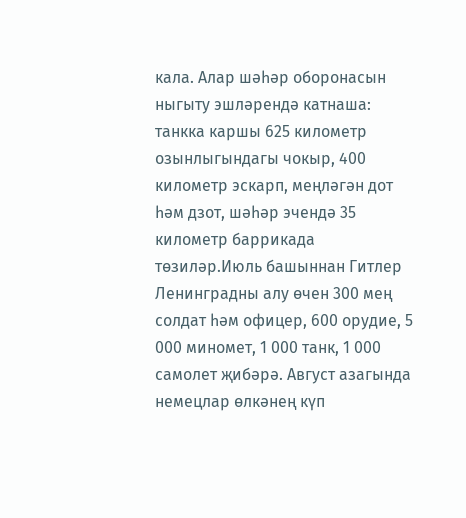кала. Алар шәһәр оборонасын ныгыту эшләрендә катнаша: танкка каршы 625 километр озынлыгындагы чокыр, 400 километр эскарп, меңләгән дот һәм дзот, шәһәр эчендә 35 километр баррикада төзиләр.Июль башыннан Гитлер Ленинградны алу өчен 300 мең солдат һәм офицер, 600 орудие, 5 000 миномет, 1 000 танк, 1 000 самолет җибәрә. Август азагында немецлар өлкәнең күп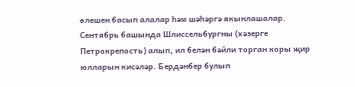өлешен басып алалар һәм шәһәргә якынлашалар. Сентябрь башында Шлиссельбургны (хәзерге Петрокрепость) алып, ил белән бәйли торган коры җир юлларын кисәләр. Бердәнбер булып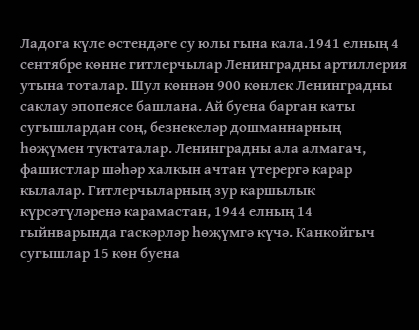Ладога күле өстендәге су юлы гына кала.1941 елның 4 сентябре көнне гитлерчылар Ленинградны артиллерия утына тоталар. Шул көннән 900 көнлек Ленинградны саклау эпопеясе башлана. Ай буена барган каты сугышлардан соң, безнекеләр дошманнарның һөҗүмен туктаталар. Ленинградны ала алмагач, фашистлар шәһәр халкын ачтан үтерергә карар кылалар. Гитлерчыларның зур каршылык күрсәтүләренә карамастан, 1944 елның 14 гыйнварында гаскәрләр һөҗүмгә күчә. Канкойгыч сугышлар 15 көн буена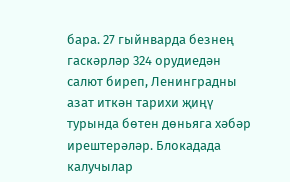бара. 27 гыйнварда безнең гаскәрләр 324 орудиедән салют биреп, Ленинградны азат иткән тарихи җиңү турында бөтен дөньяга хәбәр ирештерәләр. Блокадада калучылар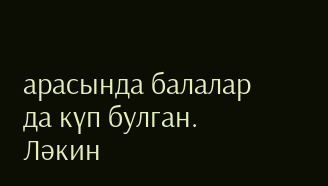арасында балалар да күп булган. Ләкин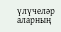үлүчеләр аларның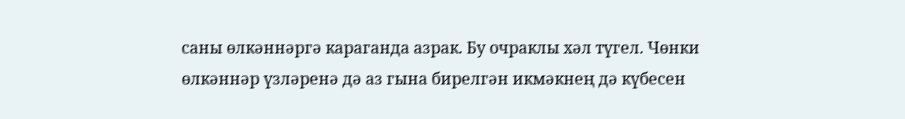саны өлкәннәргә караганда азрак. Бу очраклы хәл түгел. Чөнки өлкәннәр үзләренә дә аз гына бирелгән икмәкнең дә күбесен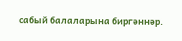сабый балаларына биргәннәр.